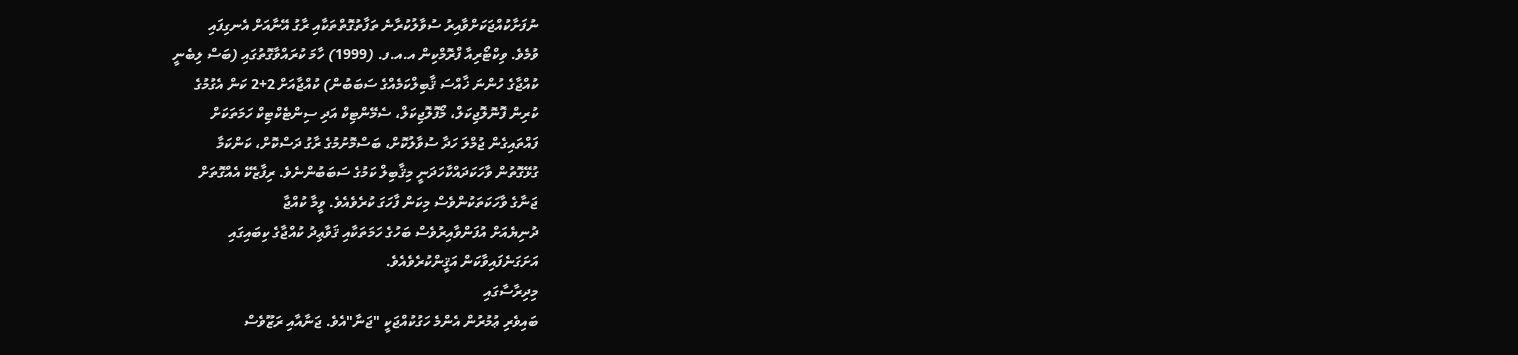ނުފަށާކުއްޖަކަށްވާއިރު ސުވާލުކުރާނެ ތަފާތުގޮތްތަކާއި ރާގު އޭނާއަށް އެނގިފައި
ވުމެވެ. ވިކްޓޯރިއާ ފްރޮމްކިން އ.އ.ފ. (1999) ހާމަ ކުރައްވާގޮތުގައި (ބަސް ލިބެނީ
ކުއްޖާގެ ހުންނަ ޚާއްސަ ޤާބިލްކަމެއްގެ ސަބަބުން) ކުއްޖާއަށް 2+2 ކަން އެގުމުގެ
ކުރިން ފޮނޮލޮޖިކަލް، މޯފޮލޮޖިކަލް، ސެމޭންޓިކް އަދި ސިންޓެކްޓިކް ހަމަތަކަށް
ފައްތައިގެން ޖުމްލަ ހަދާ ސުވާލުކޮށް، ބަސްމޮށުމުގެ ރާގު ދަސްކޮށް، ކަންކަމާ
ގުޅޭގޮތުން ވާހަކަދައްކާހަދަނީ މިޤާބިލް ކަމުގެ ސަބަބުންނެވެ. ރިފާޒެކޭ އެއްގޮތަށް
ޖަނާގެ ވާހަކަތަކުންވެސް މިކަން ފާހަގަ ކުރެވެއެވެ. ވީމާ ކުއްޖާ
ދުނިޔެއަށް އުފަންވާއިރުވެސް ބަހުގެ ހަމަތަކާއި ޤަވާޢިދު ކުއްޖާގެ ކިބައިގައި
އަށަގަނެފައިވާކަން އަޤީންކުރެވެއެވެ.
މިދިރާސާގައި
ބައިވެރި ޢުމުރުން އެންމެ ހަގުކުއްޖަކީ "ޖަނާ"އެވެ. ޖަނާއާއި ރަޒޫވެސް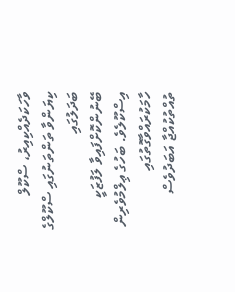ވާހަކަދެއްކިއިރު، ސްކޫލް ކިޔަންވާ ތަންތަނުގައި ސްކޫލްގެ ބަދަލުގައި
ބޭނުންކޮށްފައިވާ ލަފުޒަކީ އިސްކޫލެވެ. ބަހުގެ ޢިލްމުވެރިން ހާމަކުރައްވާގޮތުގައި
ތުއްތުކުއްޖާ އަބަދުވެސް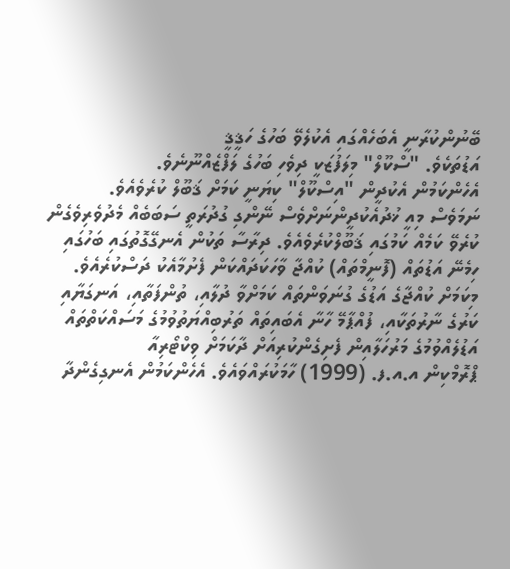ބޭނުންކުރާނީ އެބަހެއްގައި އެކުލެވޭ ބަހުގެ ހަޤީޤީ
އަޑުތަކެވެ. "ސްކޫލް" މިލަފުޒަކީ ދިވެހި ބަހުގެ ލަފްޒެއްނޫނެވެ.
އެހެންކަމުން އެކުދީން "އިސްކޫލް" ކިޔަނީ ކަމަށް ޤަބޫލް ކުރެވެއެވެ.
ނަމަވެސް މިއީ ޚުދުއެކުދީންނަށްވެސް ނޭންގި ގުދުރަތީ ސަބަބެއް މެދުވެރިވެގެން
ކުރެވޭ ކަމެއް ކަމުގައި ޤަބޫލްކުރެވެއެވެ. ދިރާސާ ތަކުން އެނގޭގޮތުގައި ބަހުގައި
ހިމެނޭ އަޑުތައް (ފޮނީމްތައް) ކުއްޖާ ވާހަކަދައްކަން ފެށުމާއެކު ދަސްކުރެއެވެ.
މިކަމަށް ކުއްޖާގެ އަޑުގެ ގުނަވަންތައް ކަމަށްވާ ދުލާއި، ތުންފަތާއި، އަނގަޔާއި
ކަރުގެ ނާރުތަކާއި، ފުއްޕާމޭ ހާނާ އެބައިތައް ތަރުބިއްޔަތުވުމުގެ މަސައްކަތްތައް
އަޑުލެއްވުމުގެ މަރުހަލާއިން ފެށިގެންކުރިއަށް ދާކަމަށް ވިކްޓޯރިއާ
ޕްރޮމްކިން އ.އ.ފ. (1999) ހާމަކުރައްވައެވެ. އެހެންކަމުން އެނގިގެންދާ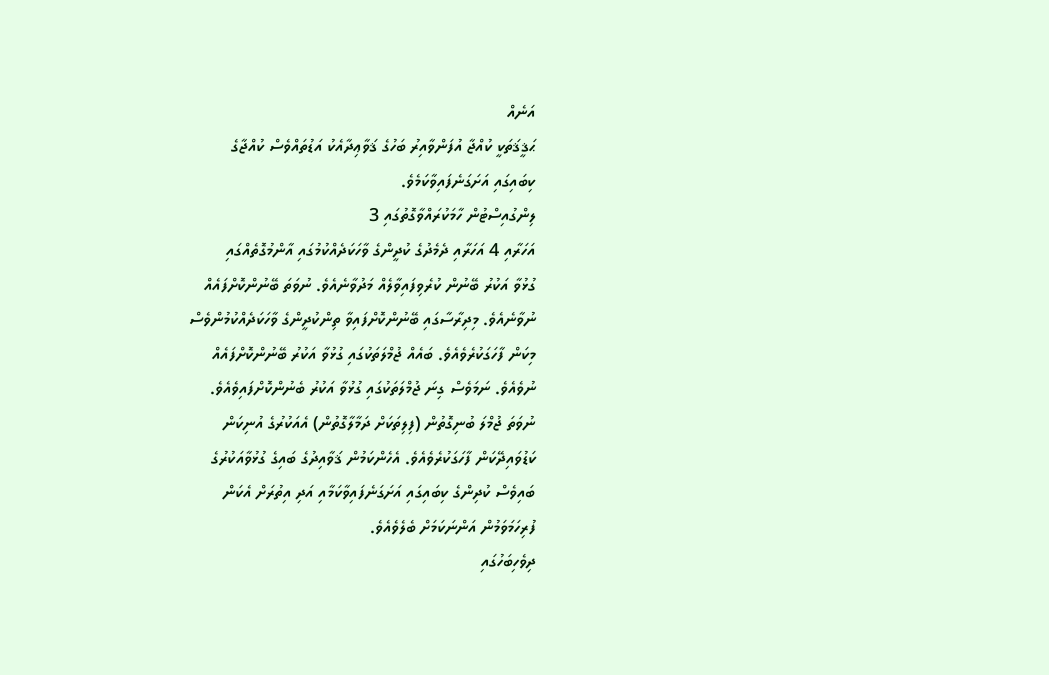އަނެއް
ޙަޤީޤަތަކީ ކުއްޖާ އުފަންވާއިރު ބަހުގެ ޤަވާޢިދާއެކު އަޑުތައްވެސް ކުއްޖާގެ
ކިބައިގައި އަށަގަނެފައިވާކަމެވެ.
ލިންގުއިސްޓުން ހާމަކުރައްވާގޮތުގައި 3
އަހަރާއި 4 އަހަރާއި ދެމެދުގެ ކުދީންގެ ވާހަކަދެއްކުމުގައި އާންމުގޮތެއްގައި
ގުޅުވާ އަކުރު ބޭނުން ކުރެވިފައިވާލެއް މަދުވާނެއެވެ. ނުވަތަ ބޭނުންކޮށްފައެއް
ނުވާނެއެވެ. މިދިރާސާގައި ބޭނުންކޮށްފައިވާ ތިންކުދީންގެ ވާހަކަދެއްކުމުންވެސް
މިކަން ފާހަގަކުރެވެއެވެ. ބައެއް ޖުމްލަތަކުގައި ގުޅުވާ އަކުރު ބޭނުންކޮށްފައެއް
ނުވެއެވެ. ނަމަވެސް ގިނަ ޖުމްލަތަކުގައި ގުޅުވާ އަކުރު ބެނުންކޮށްފައިވެއެވެ.
ނުވަތަ ޖުމްލަ ބުނިގޮތުން (ފިލިތަކަށް ދަމާލާގޮތުން) އެއަކުރުގެ އުނިކަން
ކަޑުވައިދޭކަން ފާހަގަކުރެވެއެވެ. އެހެންކަމުން ޤަވާއިދުގެ ބައިގެ ގުޅުވާއަކުރުގެ
ބައިވެސް ކުދިންގެ ކިބައިގައި އަށަގަނެފައިވާކަމާއި އަދި އިތުރަށް އެކަން
ފުރިހަމަވަމުން އަންނަކަމަށް ބެލެވެއެވެ.
ދިވެހިބަހުގައި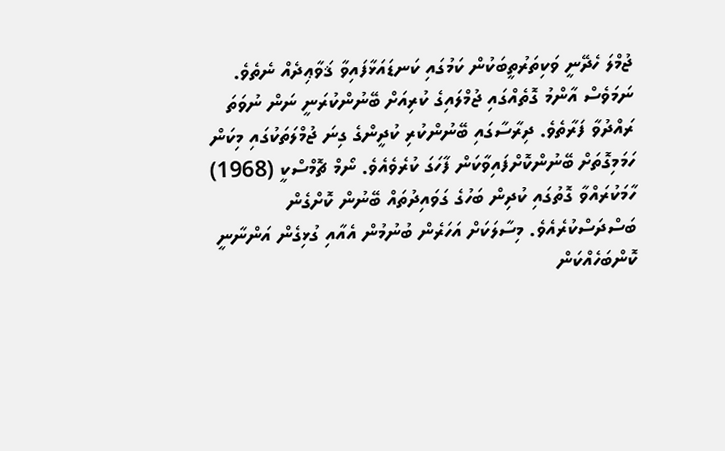ޖުމްލަ ހެދޭނީ ވަކިތަރުތީބަކުން ކަމުގައި ކަނޑައަޅާފައިވާ ޤަވާޢިދެއް ނެތެވެ.
ނަމަވެސް އާންމު ގޮތެއްގައި ޖުމްލައިގެ ކުރިއަށް ބޭނުންކުރަނީ ނަން ނުވަތަ
ރައްދުވާ ފަރާތެވެ. ދިރާސާގައި ބޭނުންކުރި ކުދީންގެ ގިނަ ޖުމްލަތަކުގައި މިކަން
ހަމަމިގޮތަށް ބޭނުންކޮށްފައިވާކަން ފާހަގަ ކުރެވެއެވެ. ނޯމް ޗޮމްސްކީ (1968)
ހާމަކުރައްވާ ގޮތުގައި ކުދިން ބަހުގެ ގަވައިދުތައް ބޭނުން ކޮށްގެން
ބަސްދަސްކުރެއެވެ. މިސާލަކަށް އަހަރެން ބުނުމުން އެއާއި ގުޅިގެން އަންނާނީ
ކޮންބަހެއްކަން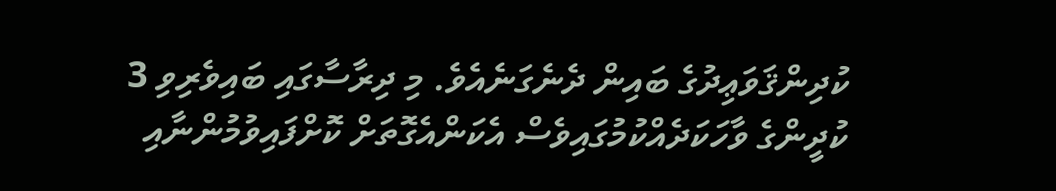ކުދިންޤަވަޢިދުގެ ބައިން ދެނެގަނެއެވެ. މި ދިރާސާގައި ބައިވެރިވި 3
ކުދީންގެ ވާހަކަދެއްކުމުގައިވެސް އެކަންއެގޮތަށް ކޮށްފައިވުމުންނާއި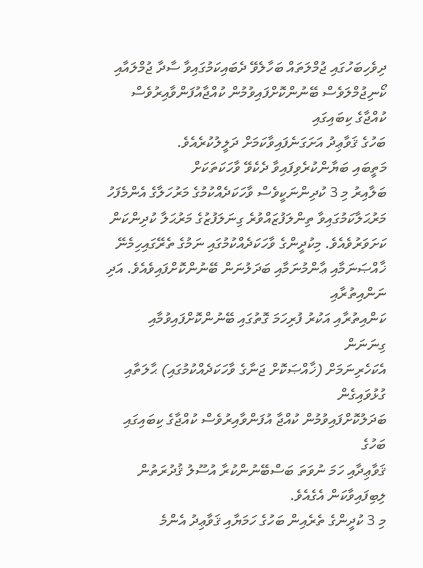ދިވެހިބަހުގައި ޖުމްލަތައް ބަހާލެވޭ ދެބައިކަމުގައިވާ ސާދާ ޖުމްލައާއި
ކޯނިޖުމްލަވެސް ބޭނުންކޮށްފައިވުމުން ކުއްޖާއުފަންވާއިރުވެސް ކުއްޖާގެ ކިބައިގައި
ބަހުގެ ޤަވާޢިދު އަށަގަނެފައިވާކަމަށް ދަލީލުކުރެއެވެ.
މަތީބައި ބަޔާންކުރެވިފައިވާ ދެކެވޭ ވާހަކަތަކަށް
ބަލާއިރު މި 3 ކުދިންނަކީވެސް ވާހަކަދެއްކުމުގެ މަރުހަލާގެ އެންމެފަހު
މަރުޙަލާކަމުގައިވާ ތިންލަފުޒައްވުރެ ގިނަލަފުޒުގެ މަރުޙަލާ ކުދިންކަން
ކަށަވަރުވެއެވެ. މިކުދީންގެ ވާހަކަދެއްކުމުގައި ނަމުގެ ތެރޭގައިހިމެނޭ
ޚާއްޞަނަމާއި ޢާންމުނަމާއި ބަދަލުނަން ބޭނުންކޮށްފައިވެއެވެ. އަދި ނަންއިތުރާއި
ކަންއިތުރާއި އަކުރު ފުރިހަމަ ގޮތުގައި ބޭނުންކޮށްފައިވުމާއި ގިނަނަން
އެކަހެރިނަމަށް (ޚާއްޞަކޮށް ޖަނާގެ ވާހަކަދެއްކުމުގައި) ޙާލަތާއި ގުޅުވައިގެން
ބަދަލުކޮށްފައިވުމުން ކުއްޖާ އުފަންވާއިރުވެސް ކުއްޖާގެ ކިބައިގައި ބަހުގެ
ޤަވާޢިދާއި ހަމަ ނުވަތަ ބަސްބޭނުންކުރާ އުސޫލު ޤުދުރަތުން ލިބިފައިވާކަން އެގެއެވެ.
މި 3 ކުދީންގެ ތެރެއިން ބަހުގެ ހަމަޔާއި ޤަވާޢިދު އެންމެ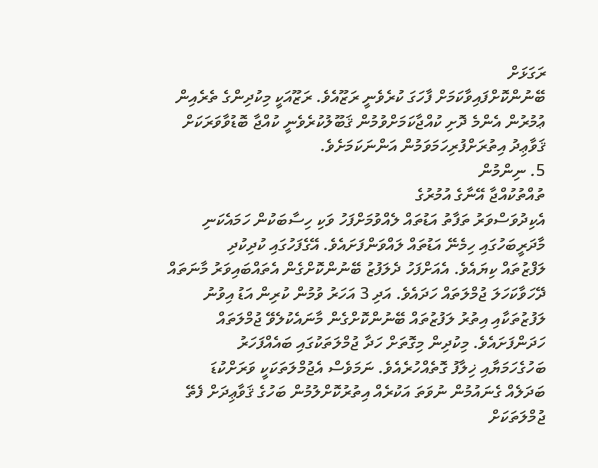ރަގަޅަށް
ބޭނުންކޮށްފައިވާކަމަށް ފާހަގަ ކުރެވެނީ ރަޒޫއެވެ. ރަޒޫއަކީ މިކުދިންގެ ތެރެއިން
ޢުމުރުން އެންމެ ދޮށި ކުއްޖާކަމަށްވުމުން ޤަބޫލުކުރެވެނީ ކުއްޖާ ބޮޑުވާވަރަކަށް
ޤަވާޢިދު އިތުރަށްފުރިހަމަވަމުން އަންނަކަމަށެވެ.
5. ނިންމުން
ތުއްތުކުއްޖާ އޭނާގެ އުމުރުގެ
އެކިދުވަސްވަރު ތަފާތު އަޑުތައް ލެއްވުމަށްފަހު ވަކި ހިސާބަކުން ހަމައެކަނި
މާދަރީބަހުގައި ހިމެނޭ އަޑުތައް ލައްވަންފަށައެވެ. އޭގެފަހުގައި ކުދިކުދި
ލަފްޒުތައް ކިޔައެވެ. އެއަށްފަހު ދެލަފުޒު ބޭނުންކޮށްގެން އެތައްބައިވަރު މާނަތައް
ދޭހަވާކަހަލަ ޖުމްލަތައް ހަދައެވެ. އަދި 3 އަހަރު ވުމުން ކުރިން އަޑު އިވުނު
ލަފުޒުތަކާއި އިތުރު ލަފުޒުތައް ބޭނުންކޮށްގެން މާނައެކުލެވޭ ޖުމްލަތައް
ހަދަންފަށައެވެ. މިކުދިން މިގޮތަށް ހަދާ ޖުމްލަތަކުގައި ބައެއްފަހަރު
ބަހުގެހަމަޔާއި ޚިލާފު ގޮތެއްހުރެއެވެ. ނަމަވެސް އެޖުމްލަތަކަކީ ވަރަށްކުޑަ
ބަދަލެއް ގެނައުމުން ނުވަތަ އަކުރެއް އިތުރުކޮށްލުމުން ބަހުގެ ޤަވާޢިދަށް ފެތޭ
ޖުމްލަތަކަށް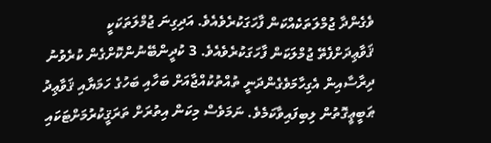ވެގެންދާ ޖުމްލަތަކެއްކަން ފާހަގަކުރެވެއެވެ. އަދިގިނަ ޖުމްލަތަކަކީ
ޤަވާޢިދަށްފެތޭ ޖުމްލަކަން ފާހަގަކުރެވެއެވެ. 3 ކުދީންބޭނުންކޮށްގެން ކުރެވުނު
ދިރާސާއިން އެގިހާމަވެގެންދަނީ ތުއްތުކުއްޖާއަށް ބަހާއި ބަހުގެ ހަމަޔާއި ޤަވާޢިދު
ޠަބީޢީގޮތުން ލިބިފައިވާކަމެވެ. ނަމަވެސް މިކަން އިތުރަށް ތަރަޤީކުރުމަށްޓަކައި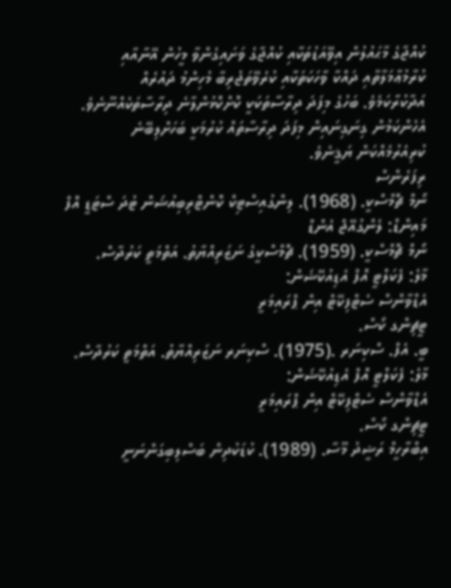ކުއްޖާގެ މާޙައުލުން އިވޭއަޑުތަކާއި ކުއްޖާގެ ވަށައިގެންވާ މީހުން އޭނާއާއި
ކުރާމުޢާމަލާތާއި ދައްކާ ވާހަކަތަކާއި ކުރެވޭތަޖުރިބާ މުހިންމު ދައުރެއް
އަދާކުރާކަމެވެ. ބަހުގެ މިފަދަ ދިރާސާތަކަކީ ކޮށްކޮޅުންލާނެ ދިރާސާތަކެއްނޫނެވެ.
އެހެންކަމުން ގިނަގިނައިން މިފަދަ ދިރާސާތައް ކުރުމަކީ ބަހަށްލިބޭނެ
ކުރިއެރުމެއްކަން ޔަޤީނެވެ.
ރިފަރެންސް
ނޯމް ޗޮމްސްކީ. (1968). ލިންގުއިސްޓިކް ކޮންޓްރިބިއުޝަން ޓުދަ ސްޓަޑީ އޮފް
މައިންޑް: ލެންގުއޭޖް އެންޑް
ނޯމް ޗޮމްސްކީ. (1959). ޗޮމްސްކީގެ ނަޒަރިއްޔާތު. އަތްމަތީ ކަރުދާސް.
މާލެ: ފެކަލްޓީ އޮފް އެޑިއުކޭޝަން:
އެޑްވާންސް ސެޓްފިކޭޓް އިން ޕްރައިމަރީ
ޓީޗިންގ ކޯސް.
ބީ. އެފް. ސްކިނަރ .(1975). ސްކިނަރ ނަޒަރިއްޔާތު. އަތްމަތީ ކަރުދާސް.
މާލެ: ފެކަލްޓީ އޮފް އެޑިއުކޭޝަން:
އެޑްވާންސް ސެޓްފިކޭޓް އިން ޕްރައިމަރީ
ޓީޗިންގ ކޯސް.
އިބްރާހީމް ރަޝީދު މޫސާ. (1989). ކުޑަކުދިން ބަސްލިބިގަންނަނީ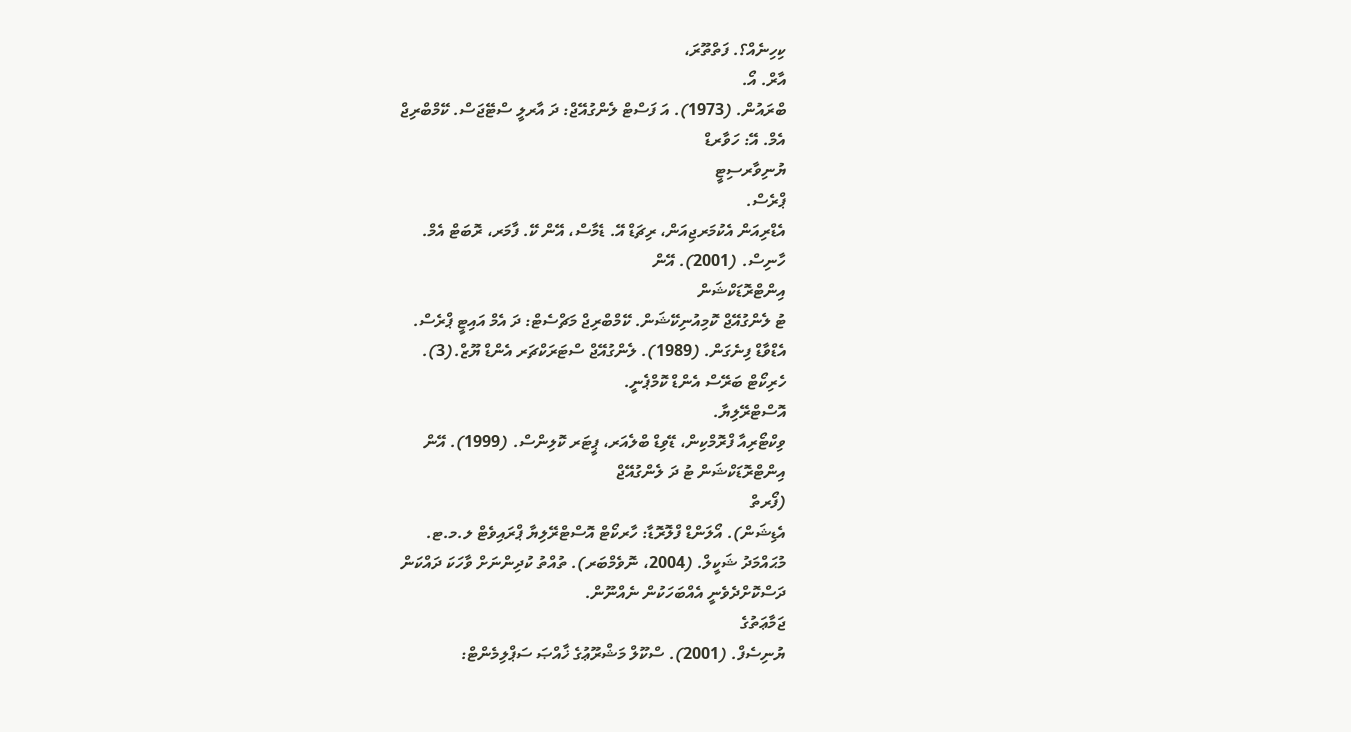ކިހިނެއް؟. ފަތްތޫރަ،
އާރް. އޯ.
ބްރައުން. (1973). އަ ފަސްޓް ލެންގުއޭޖް: ދަ އާރލީ ސްޓޭޖަސް. ކޭމްބްރިޖް
އެމް. އޭ: ހަވާރޑް
ޔުނިވާރސިޓީ
ޕްރެސް.
އެޑްރިއަން އެކުމަރޖިއަން، ރިޗަޑް އޭ. ޑެމާސް، އޭން ކޭ. ފާމަރ، ރޮބަޓް އެމް.
ހާނިސް. (2001). އޭން
އިންޓްރޮޑަކްޝަން
ޓު ލެންގުއޭޖް ކޮމިއުނިކޭޝަން. ކޭމްބްރިޖް މަޗްސެޓް: ދަ އެމް އައިޓީ ޕްރެސް.
އެޑްވާޑް ފިނެގަން. (1989). ލެންގުއޭޖް ސްޓަރަކްޗަރ އެންޑް ޔޫޒް.(3).
ހެރިކޯޓް ބަރޭސް އެންޑް ކޮމްޕެނީ.
އޮސްޓްރޭލިޔާ.
ވިކްޓޯރިއާ ފްރޮމްކިން، ޑޭވިޑް ބްލެއަރ، ޕީޓަރ ކޮލިންސް. (1999). އޭން
އިންޓްރޮޑަކްޝަން ޓު ދަ ލެންގުއޭޖް
(ފޯރތް
އެޑިޝަން). އޯލަންޑް ފްލޮރޮޑާ: ހާރކޯޓް އޮސްޓްރޭލިޔާ ޕްރައިވެޓް ލ.މ.ޓ.
މުޙައްމަދު ޝަކީލް. (2004، ނޮވެމްބަރ). ތުއްތު ކުދިންނަށް ވާހަކަ ދައްކަން
ދަސްކޮށްދެވެނީ އެއްބަހަކުން ނެއްނޫން.
ޖަމާޢަތުގެ
ޔުނިސެފް. (2001). ސްކޫލް މަޝްރޫޢުގެ ޚާއްޞަ ސަޕްލިމެންޓް: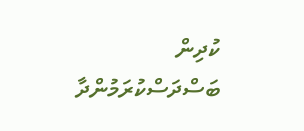ކުދިން
ބަސްދަސްކުރަމުންދާ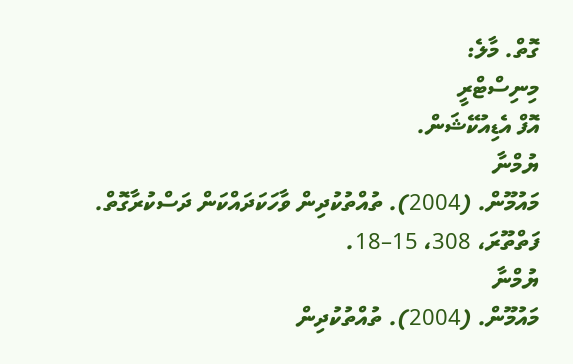ގޮތް. މާލެ:
މިނިސްޓްރީ
އޮފް އެޑިއުކޭޝަން.
ޔުމްނާ
މައުމޫން. (2004). ތުއްތުކުދިން ވާހަކަދައްކަން ދަސްކުރާގޮތް. ފަތްތޫރަ، 308، 15–18.
ޔުމްނާ
މައުމޫން. (2004). ތުއްތުކުދިން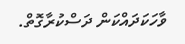ވާހަކަދައްކަން ދަސްކުރާގޮތް.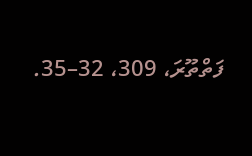ފަތްތޫރަ، 309، 32–35.